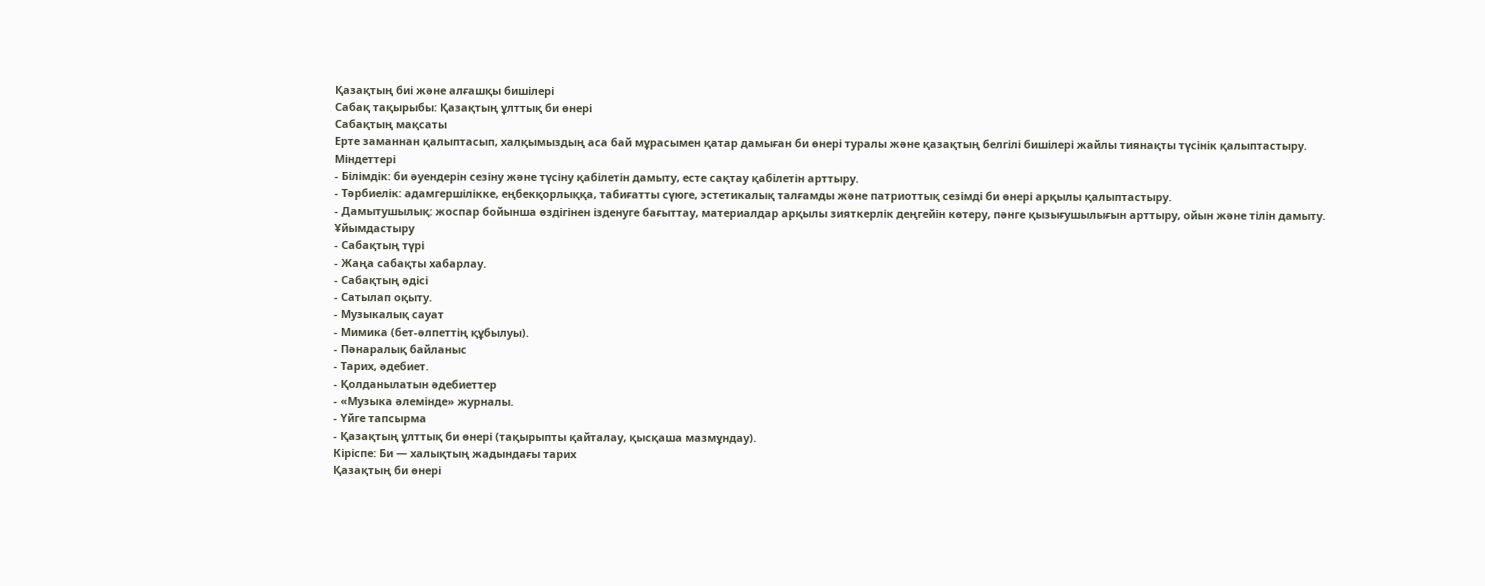Қазақтың биі және алғашқы бишілері
Сабақ тақырыбы: Қазақтың ұлттық би өнері
Сабақтың мақсаты
Ерте заманнан қалыптасып, халқымыздың аса бай мұрасымен қатар дамыған би өнері туралы және қазақтың белгілі бишілері жайлы тиянақты түсінік қалыптастыру.
Міндеттері
- Білімдік: би әуендерін сезіну және түсіну қабілетін дамыту, есте сақтау қабілетін арттыру.
- Тәрбиелік: адамгершілікке, еңбекқорлыққа, табиғатты сүюге, эстетикалық талғамды және патриоттық сезімді би өнері арқылы қалыптастыру.
- Дамытушылық: жоспар бойынша өздігінен ізденуге бағыттау, материалдар арқылы зияткерлік деңгейін көтеру, пәнге қызығушылығын арттыру, ойын және тілін дамыту.
Ұйымдастыру
- Сабақтың түрі
- Жаңа сабақты хабарлау.
- Сабақтың әдісі
- Сатылап оқыту.
- Музыкалық сауат
- Мимика (бет-әлпеттің құбылуы).
- Пәнаралық байланыс
- Тарих, әдебиет.
- Қолданылатын әдебиеттер
- «Музыка әлемінде» журналы.
- Үйге тапсырма
- Қазақтың ұлттық би өнері (тақырыпты қайталау, қысқаша мазмұндау).
Кіріспе: Би — халықтың жадындағы тарих
Қазақтың би өнері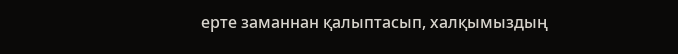ерте заманнан қалыптасып, халқымыздың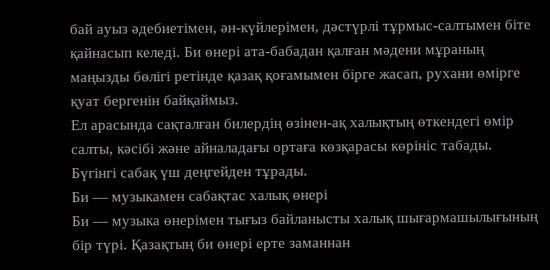бай ауыз әдебиетімен, ән-күйлерімен, дәстүрлі тұрмыс-салтымен біте қайнасып келеді. Би өнері ата-бабадан қалған мәдени мұраның маңызды бөлігі ретінде қазақ қоғамымен бірге жасап, рухани өмірге қуат бергенін байқаймыз.
Ел арасында сақталған билердің өзінен-ақ халықтың өткендегі өмір салты, кәсібі және айналадағы ортаға көзқарасы көрініс табады. Бүгінгі сабақ үш деңгейден тұрады.
Би — музыкамен сабақтас халық өнері
Би — музыка өнерімен тығыз байланысты халық шығармашылығының бір түрі. Қазақтың би өнері ерте заманнан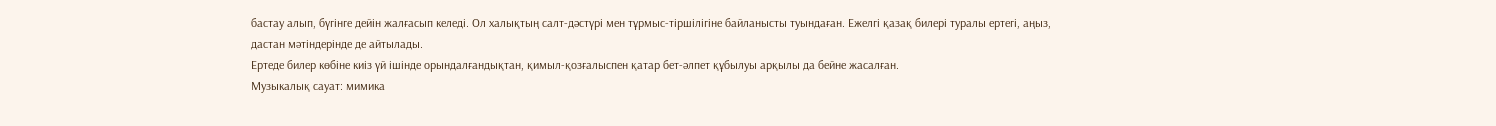бастау алып, бүгінге дейін жалғасып келеді. Ол халықтың салт-дәстүрі мен тұрмыс-тіршілігіне байланысты туындаған. Ежелгі қазақ билері туралы ертегі, аңыз, дастан мәтіндерінде де айтылады.
Ертеде билер көбіне киіз үй ішінде орындалғандықтан, қимыл-қозғалыспен қатар бет-әлпет құбылуы арқылы да бейне жасалған.
Музыкалық сауат: мимика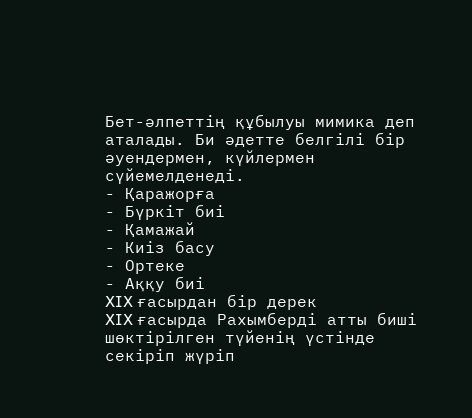Бет-әлпеттің құбылуы мимика деп аталады. Би әдетте белгілі бір әуендермен, күйлермен сүйемелденеді.
- Қаражорға
- Бүркіт биі
- Қамажай
- Киіз басу
- Ортеке
- Аққу биі
XIX ғасырдан бір дерек
XIX ғасырда Рахымберді атты биші шөктірілген түйенің үстінде секіріп жүріп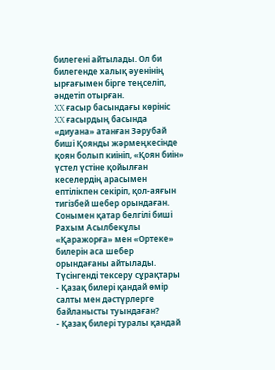билегені айтылады. Ол би билегенде халық әуенінің ырғағымен бірге теңселіп, әндетіп отырған.
XX ғасыр басындағы көрініс
XX ғасырдың басында «диуана» атанған Зәрубай биші Қоянды жәрмеңкесінде қоян болып киініп, «Қоян биін» үстел үстіне қойылған кеселердің арасымен ептілікпен секіріп, қол-аяғын тигізбей шебер орындаған.
Сонымен қатар белгілі биші Рахым Асылбекұлы «Қаражорға» мен «Ортеке» билерін аса шебер орындағаны айтылады.
Түсінгенді тексеру сұрақтары
- Қазақ билері қандай өмір салты мен дәстүрлерге байланысты туындаған?
- Қазақ билері туралы қандай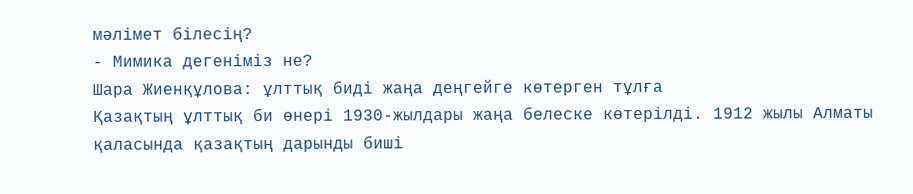мәлімет білесің?
- Мимика дегеніміз не?
Шара Жиенқұлова: ұлттық биді жаңа деңгейге көтерген тұлға
Қазақтың ұлттық би өнері 1930-жылдары жаңа белеске көтерілді. 1912 жылы Алматы қаласында қазақтың дарынды биші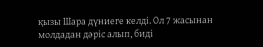қызы Шара дүниеге келді. Ол 7 жасынан молдадан дәріс алып, биді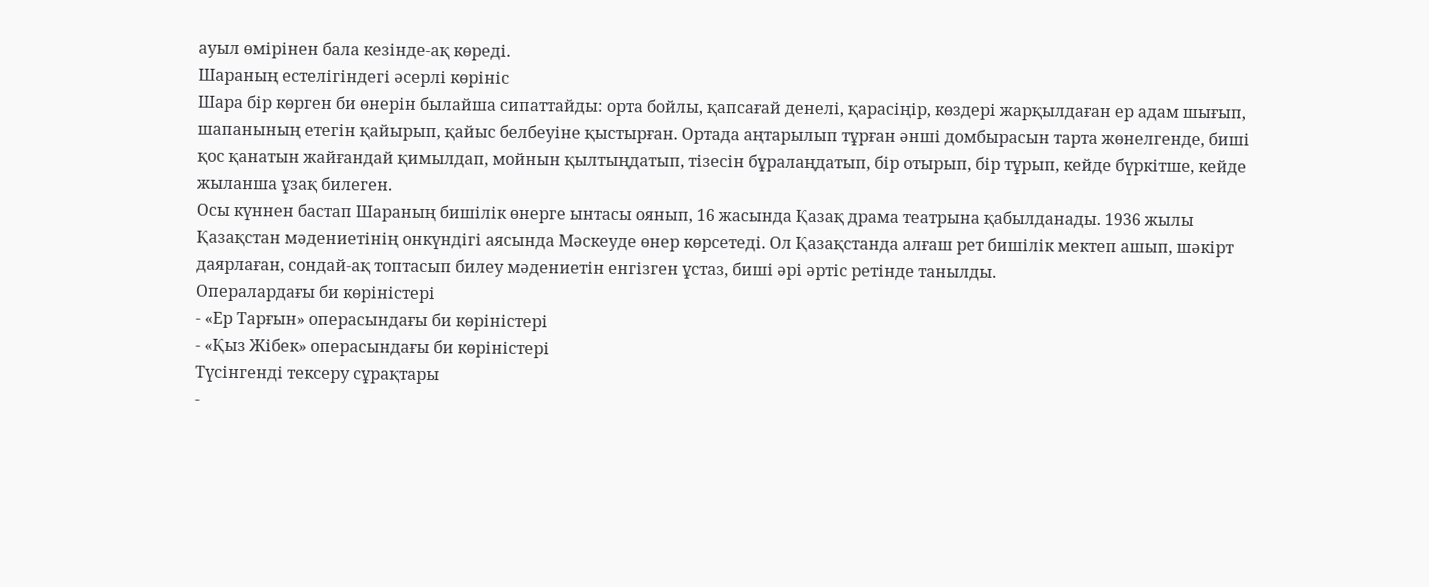ауыл өмірінен бала кезінде-ақ көреді.
Шараның естелігіндегі әсерлі көрініс
Шара бір көрген би өнерін былайша сипаттайды: орта бойлы, қапсағай денелі, қарасіңір, көздері жарқылдаған ер адам шығып, шапанының етегін қайырып, қайыс белбеуіне қыстырған. Ортада аңтарылып тұрған әнші домбырасын тарта жөнелгенде, биші қос қанатын жайғандай қимылдап, мойнын қылтыңдатып, тізесін бұралаңдатып, бір отырып, бір тұрып, кейде бүркітше, кейде жыланша ұзақ билеген.
Осы күннен бастап Шараның бишілік өнерге ынтасы оянып, 16 жасында Қазақ драма театрына қабылданады. 1936 жылы Қазақстан мәдениетінің онкүндігі аясында Мәскеуде өнер көрсетеді. Ол Қазақстанда алғаш рет бишілік мектеп ашып, шәкірт даярлаған, сондай-ақ топтасып билеу мәдениетін енгізген ұстаз, биші әрі әртіс ретінде танылды.
Опералардағы би көріністері
- «Ер Тарғын» операсындағы би көріністері
- «Қыз Жібек» операсындағы би көріністері
Түсінгенді тексеру сұрақтары
-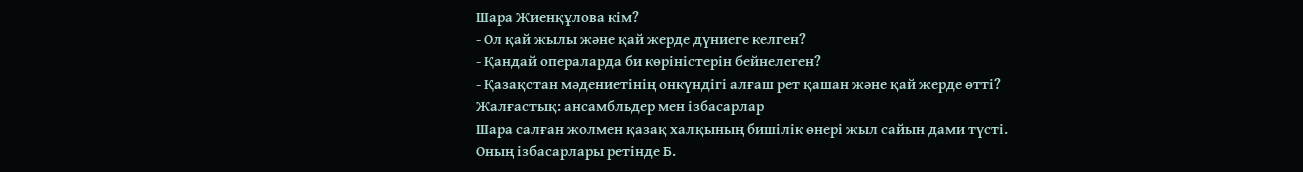Шара Жиенқұлова кім?
- Ол қай жылы және қай жерде дүниеге келген?
- Қандай операларда би көріністерін бейнелеген?
- Қазақстан мәдениетінің онкүндігі алғаш рет қашан және қай жерде өтті?
Жалғастық: ансамбльдер мен ізбасарлар
Шара салған жолмен қазақ халқының бишілік өнері жыл сайын дами түсті. Оның ізбасарлары ретінде Б.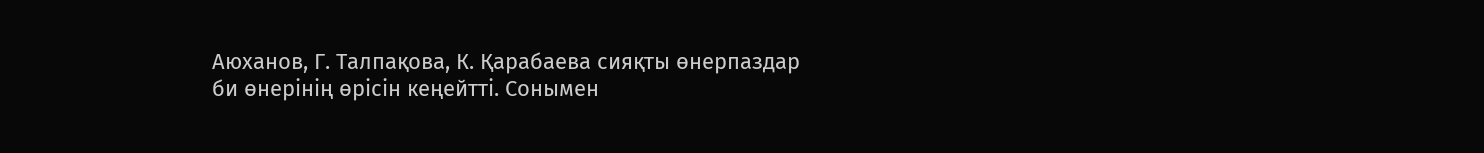Аюханов, Г. Талпақова, К. Қарабаева сияқты өнерпаздар би өнерінің өрісін кеңейтті. Сонымен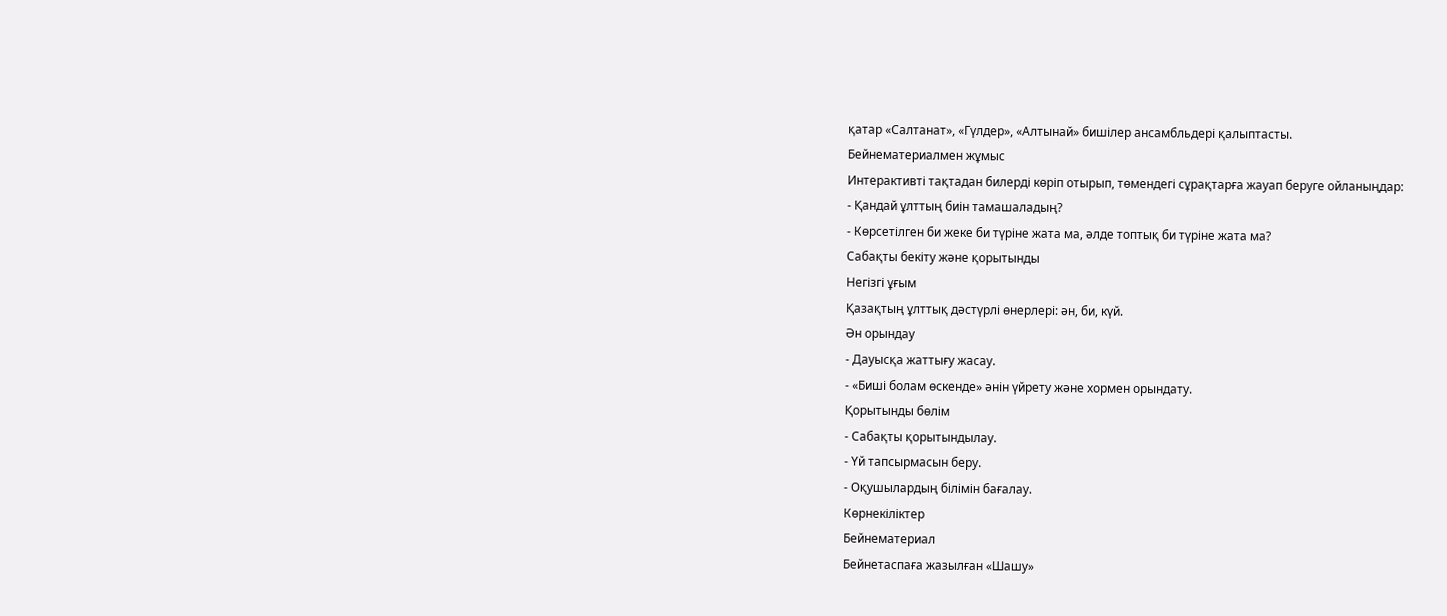қатар «Салтанат», «Гүлдер», «Алтынай» бишілер ансамбльдері қалыптасты.
Бейнематериалмен жұмыс
Интерактивті тақтадан билерді көріп отырып, төмендегі сұрақтарға жауап беруге ойланыңдар:
- Қандай ұлттың биін тамашаладың?
- Көрсетілген би жеке би түріне жата ма, әлде топтық би түріне жата ма?
Сабақты бекіту және қорытынды
Негізгі ұғым
Қазақтың ұлттық дәстүрлі өнерлері: ән, би, күй.
Ән орындау
- Дауысқа жаттығу жасау.
- «Биші болам өскенде» әнін үйрету және хормен орындату.
Қорытынды бөлім
- Сабақты қорытындылау.
- Үй тапсырмасын беру.
- Оқушылардың білімін бағалау.
Көрнекіліктер
Бейнематериал
Бейнетаспаға жазылған «Шашу»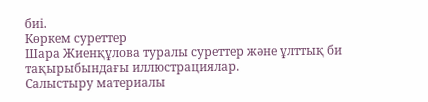биі.
Көркем суреттер
Шара Жиенқұлова туралы суреттер және ұлттық би тақырыбындағы иллюстрациялар.
Салыстыру материалы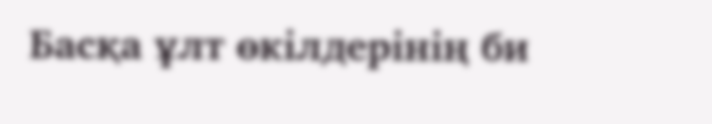Басқа ұлт өкілдерінің би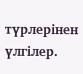түрлерінен үлгілер.